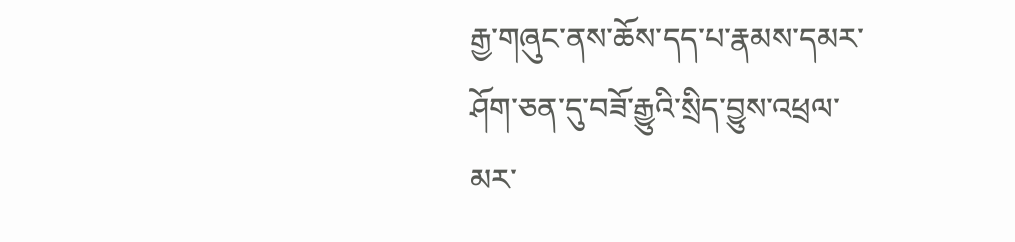རྒྱ་གཞུང་ནས་ཆོས་དད་པ་རྣམས་དམར་ཤོག་ཅན་དུ་བཟོ་རྒྱུའི་སྲིད་བྱུས་འཕྲལ་མར་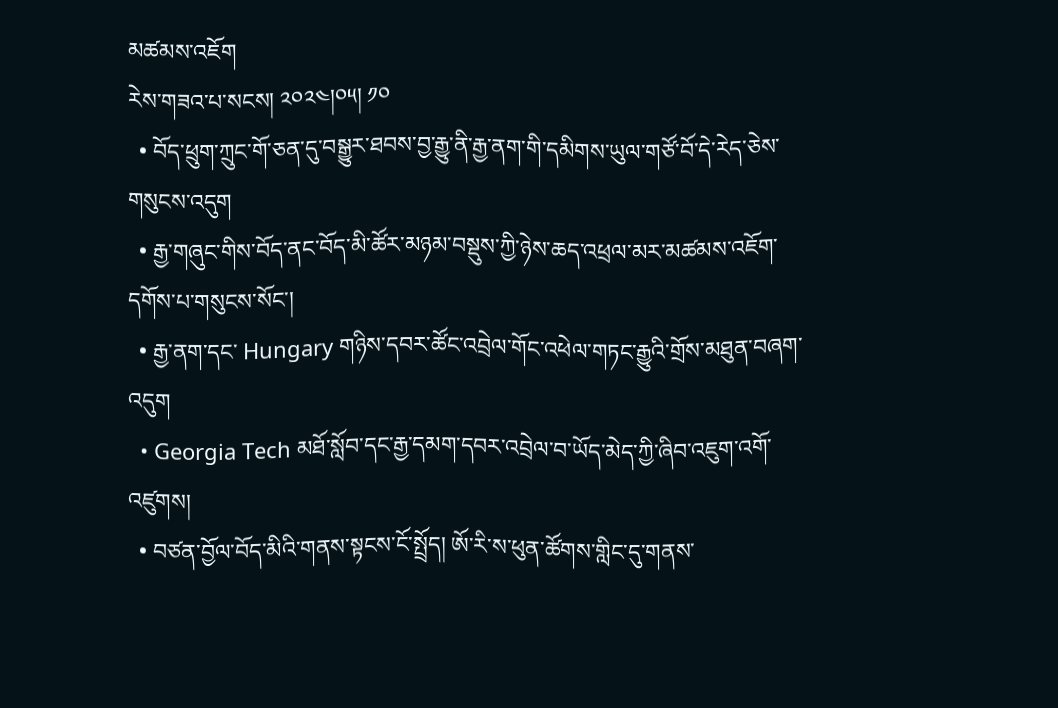མཚམས་འཇོག
རེས་གཟའ་པ་སངས། ༢༠༢༤།༠༥། ༡༠
  • བོད་ཕྲུག་ཀྲུང་གོ་ཅན་དུ་བསྒྱུར་ཐབས་བྱ་རྒྱུ་ནི་རྒྱ་ནག་གི་དམིགས་ཡུལ་གཙོ་བོ་དེ་རེད་ཅེས་གསུངས་འདུག
  • རྒྱ་གཞུང་གིས་བོད་ནང་བོད་མི་ཚོར་མཉམ་བསྡུས་ཀྱི་ཉེས་ཆད་འཕྲལ་མར་མཚམས་འཇོག་དགོས་པ་གསུངས་སོང་།
  • རྒྱ་ནག་དང་ Hungary གཉིས་དབར་ཚོང་འབྲེལ་གོང་འཕེལ་གཏང་རྒྱུའི་གྲོས་མཐུན་བཞག་འདུག
  • Georgia Tech མཐོ་སློབ་དང་རྒྱ་དམག་དབར་འབྲེལ་བ་ཡོད་མེད་ཀྱི་ཞིབ་འཇུག་འགོ་འཛུགས།
  • བཙན་བྱོལ་བོད་མིའི་གནས་སྟངས་ངོ་སྤྲོད། ཨོ་རི་ས་ཕུན་ཚོགས་གླིང་དུ་གནས་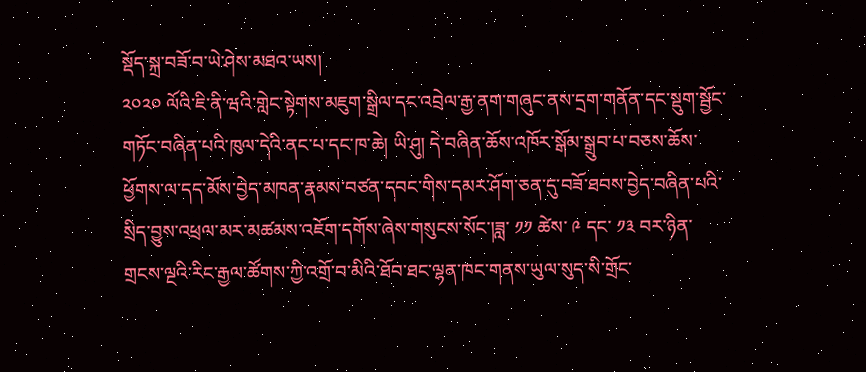སྡོད་སྐྲ་བཟོ་བ་ཡེ་ཤེས་མཐའ་ཡས།
༢༠༢༠ ལོའི་ཇི་ནི་ཝའི་གླེང་སྟེགས་མཇུག་སྒྲིལ་དང་འབྲེལ་རྒྱ་ནག་གཞུང་ནས་དྲག་གནོན་དང་སྡུག་སྦྱོང་གཏོང་བཞིན་པའི་ཁུལ་དེའི་ནང་པ་དང་ཁ་ཆེ། ཡི་ཤུ། དེ་བཞིན་ཆོས་འཁོར་སྒོམ་སྒྲུབ་པ་བཅས་ཆོས་ཕྱོགས་ལ་དད་མོས་བྱེད་མཁན་རྣམས་བཙན་དབང་གིས་དམར་ཤོག་ཅན་དུ་བཟོ་ཐབས་བྱེད་བཞིན་པའི་སྲིད་བྱུས་འཕྲལ་མར་མཚམས་འཇོག་དགོས་ཞེས་གསུངས་སོང་།ཟླ་ ༡༡ ཚེས་ ༩ དང་ ༡༣ བར་ཉིན་གྲངས་ལྔའི་རིང་རྒྱལ་ཚོགས་ཀྱི་འགྲོ་བ་མིའི་ཐོབ་ཐང་ལྷན་ཁང་གནས་ཡུལ་སུད་སི་གྲོང་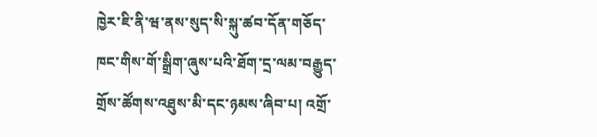ཁྱེར་ཇི་ནི་ཝ་ནས་སུད་སི་སྐུ་ཚབ་དོན་གཅོད་ཁང་གིས་གོ་སྒྲིག་ཞུས་པའི་ཐོག་དྲ་ལམ་བརྒྱུད་གྲོས་ཚོགས་འཐུས་མི་དང་ཉམས་ཞིབ་པ། འགྲོ་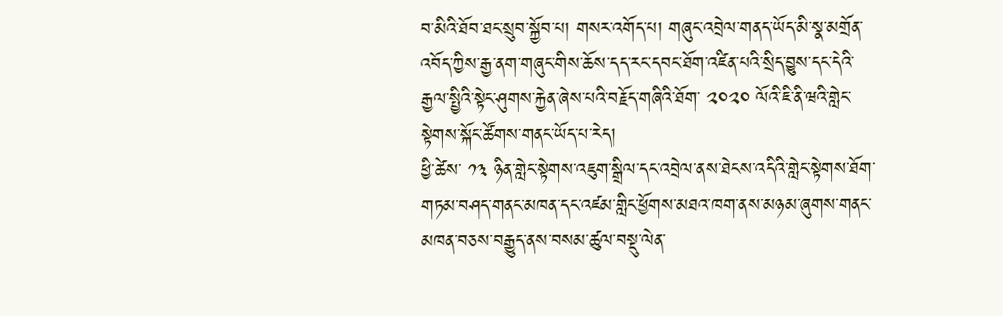བ་མིའི་ཐོབ་ཐང་སྲུབ་སྐྱོབ་པ། གསར་འགོད་པ། གཞུང་འབྲེལ་གནད་ཡོད་མི་སྣ་མགྲོན་འབོད་ཀྱིས་རྒྱ་ནག་གཞུང་གིས་ཆོས་དད་རང་དབང་ཐོག་འཛིན་པའི་སྲིད་བྱུས་དང་དེའི་རྒྱལ་སྤྱིའི་སྟེང་ཤུགས་རྐྱེན་ཞེས་པའི་བརྗོད་གཞིའི་ཐོག་ ༢༠༢༠ ལོའི་ཇི་ནི་ཝའི་གླེང་སྟེགས་སྐོང་ཚོགས་གནང་ཡོད་པ་རེད།
ཕྱི་ཚེས་ ༡༣ ཉིན་གླེང་སྟེགས་འཇུག་སྒྲིལ་དང་འབྲེལ་ནས་ཐེངས་འདིའི་གླེང་སྟེགས་ཐོག་གཏམ་བཤད་གནང་མཁན་དང་འཛམ་གླིང་ཕྱོགས་མཐའ་ཁག་ནས་མཉམ་ཞུགས་གནང་མཁན་བཅས་བརྒྱུད་ནས་བསམ་ཚུལ་བསྡུ་ལེན་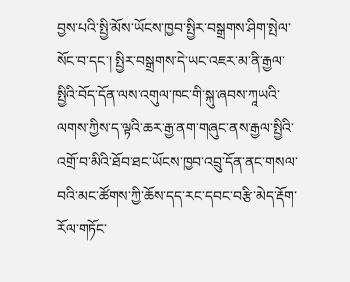བྱས་པའི་སྤྱི་མོས་ཡོངས་ཁྱབ་སྤྱིར་བསྒྲགས་ཤིག་སྤེལ་སོང་བ་དང་། སྤྱིར་བསྒྲགས་དེ་ཡང་འཇར་མ་ནི་རྒྱལ་སྤྱིའི་བོད་དོན་ལས་འགུལ་ཁང་གི་སྐུ་ཞབས་ཀཱཡའི་ལགས་ཀྱིས་ད་ལྟའི་ཆར་རྒྱ་ནག་གཞུང་ནས་རྒྱལ་སྤྱིའི་འགྲོ་བ་མིའི་ཐོབ་ཐང་ཡོངས་ཁྱབ་འབྲུ་དོན་ནང་གསལ་བའི་མང་ཚོགས་ཀྱི་ཆོས་དད་རང་དབང་བརྩི་མེད་རྡོག་རོལ་གཏོང་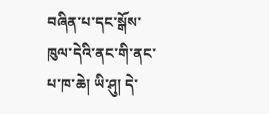བཞིན་པ་དང་སྒོས་ཁུལ་དེའི་ནང་གི་ནང་པ་ཁ་ཆེ། ཡི་ཤུ། དེ་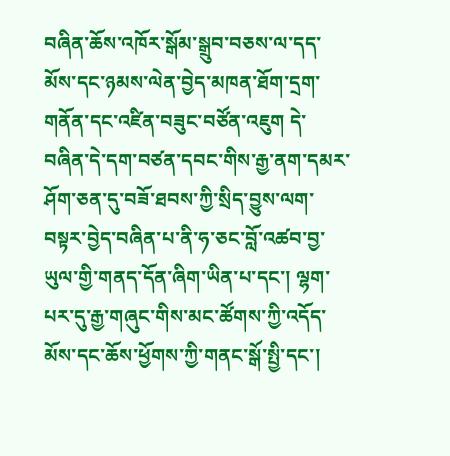བཞིན་ཆོས་འཁོར་སྒོམ་སྒྲུབ་བཅས་ལ་དད་མོས་དང་ཉམས་ལེན་བྱེད་མཁན་ཐོག་དྲག་གནོན་དང་འཛིན་བཟུང་བཙོན་འཇུག དེ་བཞིན་དེ་དག་བཙན་དབང་གིས་རྒྱ་ནག་དམར་ཤོག་ཅན་དུ་བཟོ་ཐབས་ཀྱི་སྲིད་བྱུས་ལག་བསྟར་བྱེད་བཞིན་པ་ནི་ཧ་ཅང་བློ་འཚབ་བྱ་ཡུལ་གྱི་གནད་དོན་ཞིག་ཡིན་པ་དང་། ལྷག་པར་དུ་རྒྱ་གཞུང་གིས་མང་ཚོགས་ཀྱི་འདོད་མོས་དང་ཆོས་ཕྱོགས་ཀྱི་གནང་སྒོ་སྤྱི་དང་།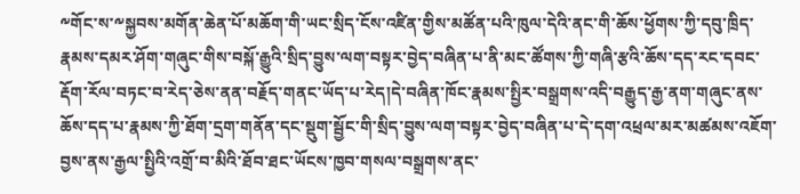༸གོང་ས་༸སྐྱབས་མགོན་ཆེན་པོ་མཆོག་གི་ཡང་སྲིད་ངོས་འཛིན་གྱིས་མཚོན་པའི་ཁུལ་དེའི་ནང་གི་ཆོས་ཕྱོགས་ཀྱི་དབུ་ཁྲིད་རྣམས་དམར་ཤོག་གཞུང་གིས་བསྐོ་རྒྱུའི་སྲིད་བྱུས་ལག་བསྟར་བྱེད་བཞིན་པ་ནི་མང་ཚོགས་ཀྱི་གཞི་རྩའི་ཆོས་དད་རང་དབང་རྡོག་རོལ་བཏང་བ་རེད་ཅེས་ནན་བརྗོད་གནང་ཡོད་པ་རེད།དེ་བཞིན་ཁོང་རྣམས་སྤྱིར་བསྒྲགས་འདི་བརྒྱུད་རྒྱ་ནག་གཞུང་ནས་ཆོས་དད་པ་རྣམས་ཀྱི་ཐོག་དྲག་གནོན་དང་སྡུག་སྦྱོང་གི་སྲིད་བྱུས་ལག་བསྟར་བྱེད་བཞིན་པ་དེ་དག་འཕྲལ་མར་མཚམས་འཇོག་བྱས་ནས་རྒྱལ་སྤྱིའི་འགྲོ་བ་མིའི་ཐོབ་ཐང་ཡོངས་ཁྱབ་གསལ་བསྒྲགས་ནང་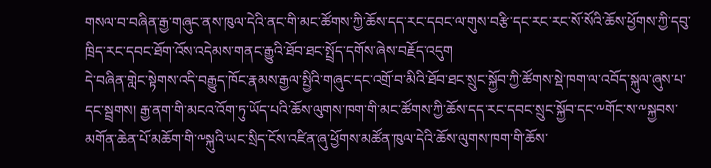གསལ་བ་བཞིན་རྒྱ་གཞུང་ནས་ཁུལ་དེའི་ནང་གི་མང་ཚོགས་ཀྱི་ཆོས་དད་རང་དབང་ལ་གུས་བརྩི་དང་རང་རང་སོ་སོའི་ཆོས་ཕྱོགས་ཀྱི་དབུ་ཁྲིད་རང་དབང་ཐོག་འོས་འདེམས་གནང་རྒྱུའི་ཐོབ་ཐང་སྤྲོད་དགོས་ཞེས་བརྗོད་འདུག
དེ་བཞིན་གླེང་སྟེགས་འདི་བརྒྱུད་ཁོང་རྣམས་རྒྱལ་སྤྱིའི་གཞུང་དང་འགྲོ་བ་མིའི་ཐོབ་ཐང་སྲུང་སྐྱོབ་ཀྱི་ཚོགས་སྡེ་ཁག་ལ་འབོད་སྐུལ་ཞུས་པ་དང་སྦྲགས། རྒྱ་ནག་གི་མངའ་འོག་ཏུ་ཡོད་པའི་ཆོས་ལུགས་ཁག་གི་མང་ཚོགས་ཀྱི་ཆོས་དད་རང་དབང་སྲུང་སྐྱོབ་དང་༸གོང་ས་༸སྐྱབས་མགོན་ཆེན་པོ་མཆོག་གི་༸སྐུའི་ཡང་སྲིད་ངོས་འཛིན་ཞུ་ཕྱོགས་མཚོན་ཁུལ་དེའི་ཆོས་ལུགས་ཁག་གི་ཆོས་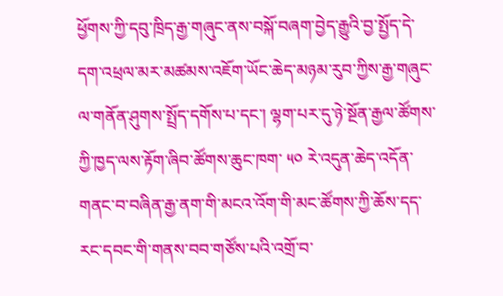ཕྱོགས་ཀྱི་དབུ་ཁྲིད་རྒྱ་གཞུང་ནས་བསྐོ་བཞག་བྱེད་རྒྱུའི་བྱ་སྤྱོད་དེ་དག་འཕྲལ་མར་མཚམས་འཇོག་ཡོང་ཆེད་མཉམ་རུབ་ཀྱིས་རྒྱ་གཞུང་ལ་གནོན་ཤུགས་སྤྲོད་དགོས་པ་དང་། ལྷག་པར་དུ་ཉེ་སྔོན་རྒྱལ་ཚོགས་ཀྱི་ཁྱད་ལས་རྟོག་ཞིབ་ཚོགས་ཆུང་ཁག་ ༥༠ རེ་འདུན་ཆེད་འདོན་གནང་བ་བཞིན་རྒྱ་ནག་གི་མངའ་འོག་གི་མང་ཚོགས་ཀྱི་ཆོས་དད་རང་དབང་གི་གནས་བབ་གཙོས་པའི་འགྲོ་བ་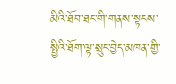མིའི་ཐོབ་ཐང་གི་གནས་སྟངས་སྤྱིའི་ཐོག་ལྟ་སྲུང་བྱེད་མཁན་གྱི་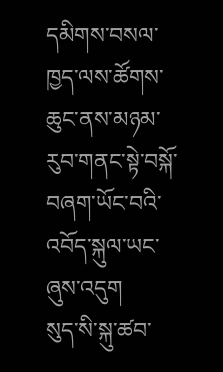དམིགས་བསལ་ཁྱད་ལས་ཚོགས་ཆུང་ནས་མཉམ་རུབ་གནང་སྟེ་བསྐོ་བཞག་ཡོང་བའི་འབོད་སྐུལ་ཡང་ཞུས་འདུག
སུད་སི་སྐུ་ཚབ་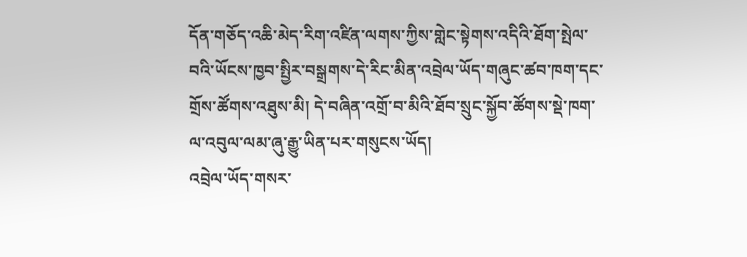དོན་གཅོད་འཆི་མེད་རིག་འཛིན་ལགས་ཀྱིས་གླེང་སྟེགས་འདིའི་ཐོག་སྤེལ་བའི་ཡོངས་ཁྱབ་སྤྱིར་བསྒྲགས་དེ་རིང་མིན་འབྲེལ་ཡོད་གཞུང་ཚབ་ཁག་དང་གྲོས་ཚོགས་འཐུས་མི། དེ་བཞིན་འགྲོ་བ་མིའི་ཐོབ་སྲུང་སྐྱོབ་ཚོགས་སྡེ་ཁག་ལ་འབུལ་ལམ་ཞུ་རྒྱུ་ཡིན་པར་གསུངས་ཡོད།
འབྲེལ་ཡོད་གསར་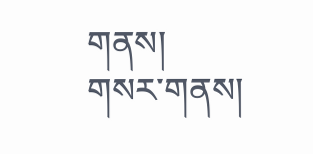གནས།
གསར་གནས།